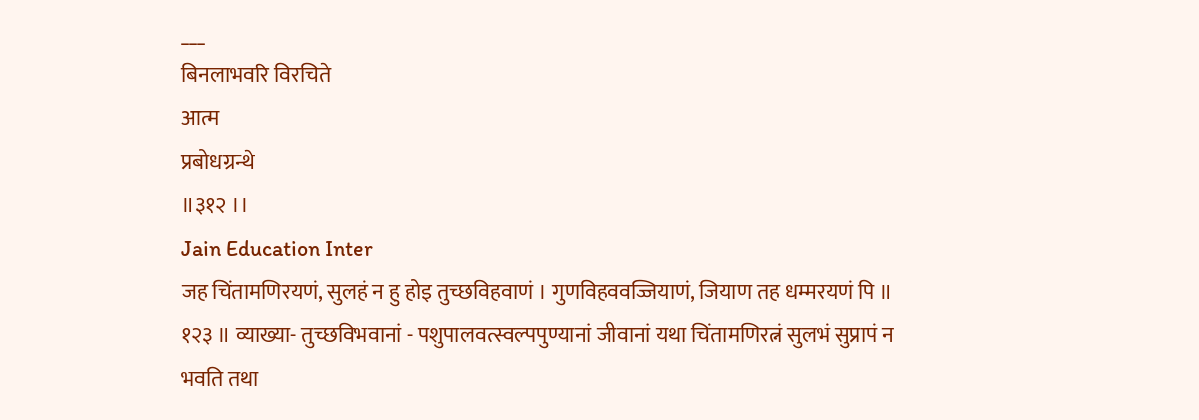___
बिनलाभवरि विरचिते
आत्म
प्रबोधग्रन्थे
॥३१२ ।।
Jain Education Inter
जह चिंतामणिरयणं, सुलहं न हु होइ तुच्छविहवाणं । गुणविहववज्जियाणं, जियाण तह धम्मरयणं पि ॥ १२३ ॥ व्याख्या- तुच्छविभवानां - पशुपालवत्स्वल्पपुण्यानां जीवानां यथा चिंतामणिरत्नं सुलभं सुप्रापं न भवति तथा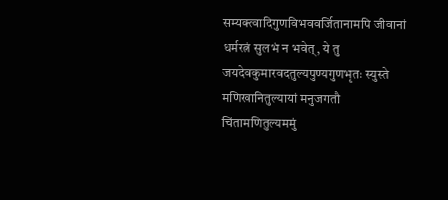सम्यक्त्वादिगुणविभववर्जितानामपि जीवानां धर्मरत्नं सुलभं न भवेत्, ये तु जयदेवकुमारवदतुल्यपुण्यगुणभृतः स्युस्ते मणिखानितुल्यायां मनुजगतौ चिंतामणितुल्यममुं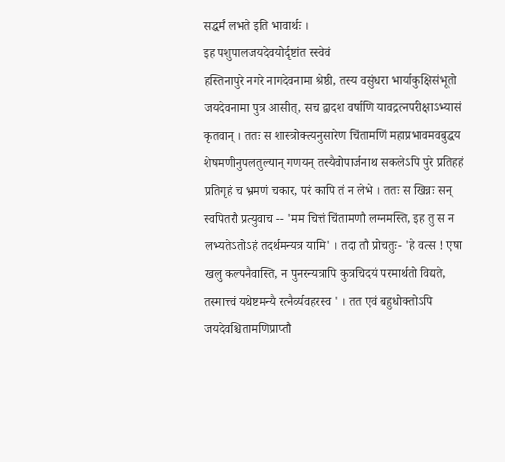सद्धर्मं लभते इति भावार्थः ।
इह पशुपालजयदेवयोर्दृष्टांत स्स्वेवं
हस्तिनापुरे नगरे नागदेवनामा श्रेष्ठी, तस्य वसुंधरा भार्याकुक्षिसंभूतो जयदेवनामा पुत्र आसीत्, सच द्वादश वर्षाणि यावद्रत्नपरीक्षाऽभ्यासं कृतवान् । ततः स शास्त्रोक्त्यनुसारेण चिंतामणिं महाप्रभावमवबुद्धय शेषमणीनुपलतुल्यान् गणयन् तस्यैवोपार्जनाथ सकलेऽपि पुरे प्रतिहहं प्रतिगृहं च भ्रमणं चकार, परं कापि तं न लेभे । ततः स खिन्नः सन् स्वपितरौ प्रत्युवाच -- 'मम चित्तं चिंतामणौ लग्नमस्ति, इह तु स न लभ्यतेऽतोऽहं तदर्थमन्यत्र यामि' । तदा तौ प्रोचतुः- 'हे वत्स ! एषा खलु कल्पनैवास्ति, न पुनरन्यत्रापि कुत्रचिदयं परमार्थतो विद्यते, तस्मात्त्वं यथेष्टमन्यै रत्नैर्व्यवहरस्व ' । तत एवं बहुधोक्तोऽपि जयदेवश्चितामणिप्राप्तौ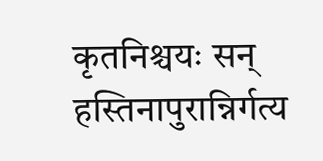कृतनिश्चयः सन् हस्तिनापुरान्निर्गत्य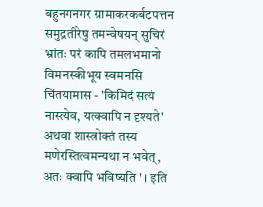बहुनगनगर ग्रामाकरकर्बटपत्तन समुद्रतीरेषु तमन्वेषयन् सुचिरं भ्रांतः परं कापि तमलभमानो विमनस्कीभूय स्वमनसि चिंतयामास - 'किमिदं सत्यं नास्त्येव, यत्क्वापि न दृश्यते' अथवा शास्त्रोक्तं तस्य मणेरस्तित्वमन्यथा न भवेत्, अतः क्वापि भविष्यति ' । इति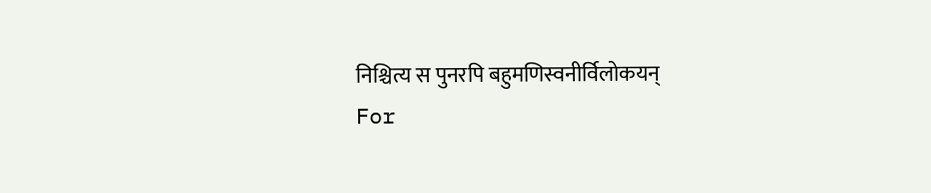निश्चित्य स पुनरपि बहुमणिस्वनीर्विलोकयन्
For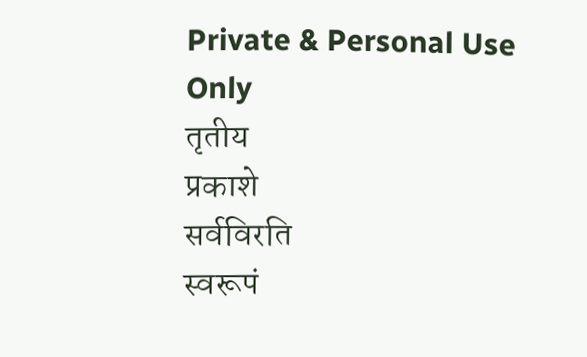Private & Personal Use Only
तृतीय
प्रकाशे
सर्वविरति
स्वरूपं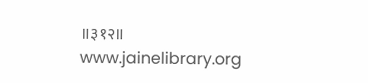॥३१२॥
www.jainelibrary.org